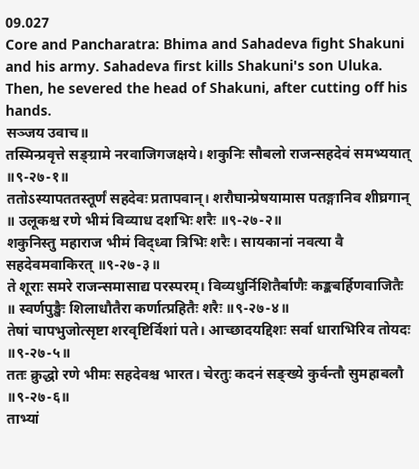09.027
Core and Pancharatra: Bhima and Sahadeva fight Shakuni and his army. Sahadeva first kills Shakuni's son Uluka. Then, he severed the head of Shakuni, after cutting off his hands.
सञ्जय उवाच॥
तस्मिन्प्रवृत्ते सङ्ग्रामे नरवाजिगजक्षये। शकुनिः सौबलो राजन्सहदेवं समभ्ययात् ॥९-२७-१॥
ततोऽस्यापततस्तूर्णं सहदेवः प्रतापवान्। शरौघान्प्रेषयामास पतङ्गानिव शीघ्रगान् ॥ उलूकश्च रणे भीमं विव्याध दशभिः शरैः ॥९-२७-२॥
शकुनिस्तु महाराज भीमं विद्ध्वा त्रिभिः शरैः। सायकानां नवत्या वै सहदेवमवाकिरत् ॥९-२७-३॥
ते शूराः समरे राजन्समासाद्य परस्परम्। विव्यधुर्निशितैर्बाणैः कङ्कबर्हिणवाजितैः ॥ स्वर्णपुङ्खैः शिलाधौतैरा कर्णात्प्रहितैः शरैः ॥९-२७-४॥
तेषां चापभुजोत्सृष्टा शरवृष्टिर्विशां पते। आच्छादयद्दिशः सर्वा धाराभिरिव तोयदः ॥९-२७-५॥
ततः क्रुद्धो रणे भीमः सहदेवश्च भारत। चेरतुः कदनं सङ्ख्ये कुर्वन्तौ सुमहाबलौ ॥९-२७-६॥
ताभ्यां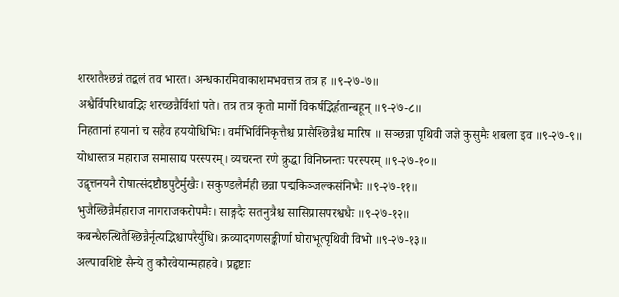शरशतैश्छन्नं तद्बलं तव भारत। अन्धकारमिवाकाशमभवत्तत्र तत्र ह ॥९-२७-७॥
अश्वैर्विपरिधावद्भिः शरच्छन्नैर्विशां पते। तत्र तत्र कृतो मार्गो विकर्षद्भिर्हतान्बहून् ॥९-२७-८॥
निहतानां हयानां च सहैव हययोधिभिः। वर्मभिर्विनिकृत्तैश्च प्रासैश्छिन्नैश्च मारिष ॥ सञ्छन्ना पृथिवी जज्ञे कुसुमैः शबला इव ॥९-२७-९॥
योधास्तत्र महाराज समासाद्य परस्परम्। व्यचरन्त रणे क्रुद्धा विनिघ्नन्तः परस्परम् ॥९-२७-१०॥
उद्वृत्तनयनै रोषात्संदष्टौष्ठपुटैर्मुखैः। सकुण्डलैर्मही छन्ना पद्मकिञ्जल्कसंनिभैः ॥९-२७-११॥
भुजैश्छिन्नैर्महाराज नागराजकरोपमैः। साङ्गदैः सतनुत्रैश्च सासिप्रासपरश्वधैः ॥९-२७-१२॥
कबन्धैरुत्थितैश्छिन्नैर्नृत्यद्भिश्चापरैर्युधि। क्रव्यादगणसङ्कीर्णा घोराभूत्पृथिवी विभो ॥९-२७-१३॥
अल्पावशिष्टे सैन्ये तु कौरवेयान्महाहवे। प्रहृष्टाः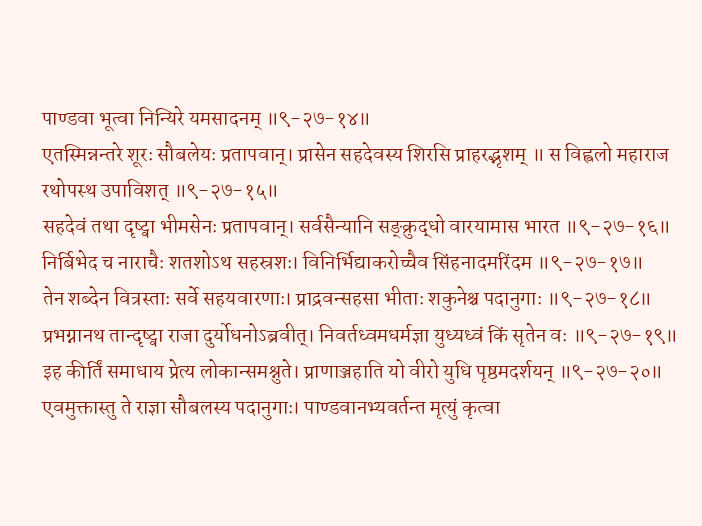पाण्डवा भूत्वा निन्यिरे यमसादनम् ॥९-२७-१४॥
एतस्मिन्नन्तरे शूरः सौबलेयः प्रतापवान्। प्रासेन सहदेवस्य शिरसि प्राहरद्भृशम् ॥ स विह्वलो महाराज रथोपस्थ उपाविशत् ॥९-२७-१५॥
सहदेवं तथा दृष्ट्वा भीमसेनः प्रतापवान्। सर्वसैन्यानि सङ्क्रुद्धो वारयामास भारत ॥९-२७-१६॥
निर्बिभेद च नाराचैः शतशोऽथ सहस्रशः। विनिर्भिद्याकरोच्चैव सिंहनादमरिंदम ॥९-२७-१७॥
तेन शब्देन वित्रस्ताः सर्वे सहयवारणाः। प्राद्रवन्सहसा भीताः शकुनेश्च पदानुगाः ॥९-२७-१८॥
प्रभग्नानथ तान्दृष्ट्वा राजा दुर्योधनोऽब्रवीत्। निवर्तध्वमधर्मज्ञा युध्यध्वं किं सृतेन वः ॥९-२७-१९॥
इह कीर्तिं समाधाय प्रेत्य लोकान्समश्नुते। प्राणाञ्जहाति यो वीरो युधि पृष्ठमदर्शयन् ॥९-२७-२०॥
एवमुक्तास्तु ते राज्ञा सौबलस्य पदानुगाः। पाण्डवानभ्यवर्तन्त मृत्युं कृत्वा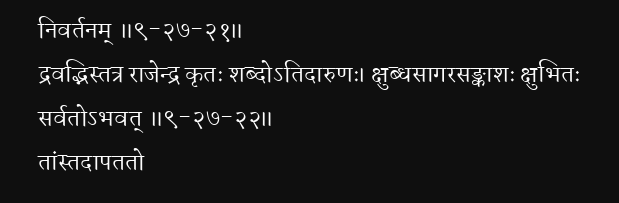निवर्तनम् ॥९-२७-२१॥
द्रवद्भिस्तत्र राजेन्द्र कृतः शब्दोऽतिदारुणः। क्षुब्धसागरसङ्काशः क्षुभितः सर्वतोऽभवत् ॥९-२७-२२॥
तांस्तदापततो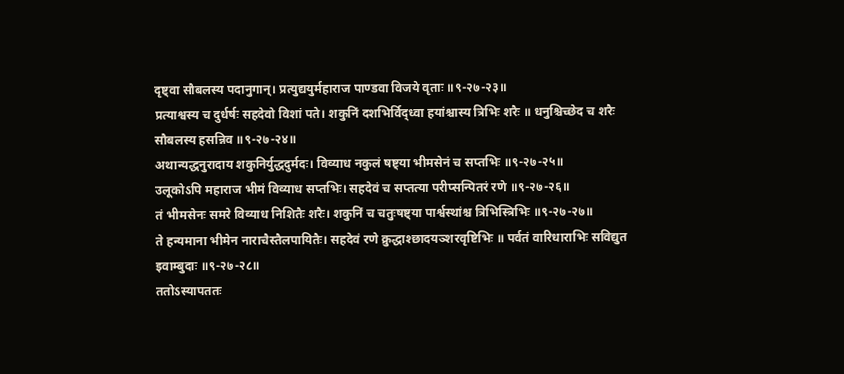दृष्ट्वा सौबलस्य पदानुगान्। प्रत्युद्ययुर्महाराज पाण्डवा विजये वृताः ॥९-२७-२३॥
प्रत्याश्वस्य च दुर्धर्षः सहदेवो विशां पते। शकुनिं दशभिर्विद्ध्वा हयांश्चास्य त्रिभिः शरैः ॥ धनुश्चिच्छेद च शरैः सौबलस्य हसन्निव ॥९-२७-२४॥
अथान्यद्धनुरादाय शकुनिर्युद्धदुर्मदः। विव्याध नकुलं षष्ट्या भीमसेनं च सप्तभिः ॥९-२७-२५॥
उलूकोऽपि महाराज भीमं विव्याध सप्तभिः। सहदेवं च सप्तत्या परीप्सन्पितरं रणे ॥९-२७-२६॥
तं भीमसेनः समरे विव्याध निशितैः शरैः। शकुनिं च चतुःषष्ट्या पार्श्वस्थांश्च त्रिभिस्त्रिभिः ॥९-२७-२७॥
ते हन्यमाना भीमेन नाराचैस्तैलपायितैः। सहदेवं रणे क्रुद्धाश्छादयञ्शरवृष्टिभिः ॥ पर्वतं वारिधाराभिः सविद्युत इवाम्बुदाः ॥९-२७-२८॥
ततोऽस्यापततः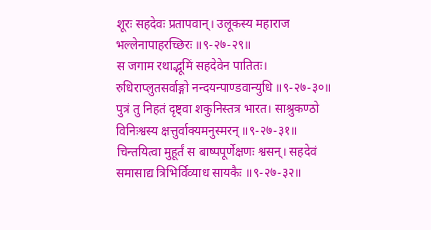शूरः सहदेवः प्रतापवान्। उलूकस्य महाराज भल्लेनापाहरच्छिरः ॥९-२७-२९॥
स जगाम रथाद्भूमिं सहदेवेन पातितः। रुधिराप्लुतसर्वाङ्गो नन्दयन्पाण्डवान्युधि ॥९-२७-३०॥
पुत्रं तु निहतं दृष्ट्वा शकुनिस्तत्र भारत। साश्रुकण्ठो विनिःश्वस्य क्षत्तुर्वाक्यमनुस्मरन् ॥९-२७-३१॥
चिन्तयित्वा मुहूर्तं स बाष्पपूर्णेक्षणः श्वसन्। सहदेवं समासाद्य त्रिभिर्विव्याध सायकैः ॥९-२७-३२॥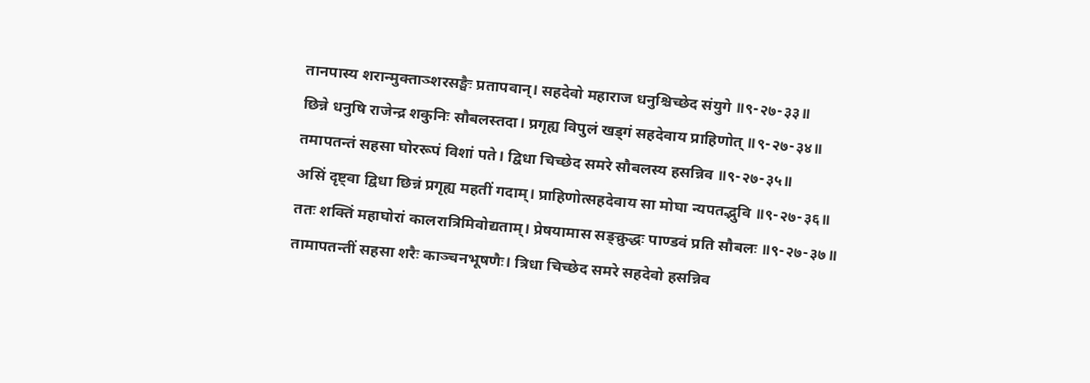तानपास्य शरान्मुक्ताञ्शरसङ्घैः प्रतापवान्। सहदेवो महाराज धनुश्चिच्छेद संयुगे ॥९-२७-३३॥
छिन्ने धनुषि राजेन्द्र शकुनिः सौबलस्तदा। प्रगृह्य विपुलं खड्गं सहदेवाय प्राहिणोत् ॥९-२७-३४॥
तमापतन्तं सहसा घोररूपं विशां पते। द्विधा चिच्छेद समरे सौबलस्य हसन्निव ॥९-२७-३५॥
असिं दृष्ट्वा द्विधा छिन्नं प्रगृह्य महतीं गदाम्। प्राहिणोत्सहदेवाय सा मोघा न्यपतद्भुवि ॥९-२७-३६॥
ततः शक्तिं महाघोरां कालरात्रिमिवोद्यताम्। प्रेषयामास सङ्क्रुद्धः पाण्डवं प्रति सौबलः ॥९-२७-३७॥
तामापतन्तीं सहसा शरैः काञ्चनभूषणैः। त्रिधा चिच्छेद समरे सहदेवो हसन्निव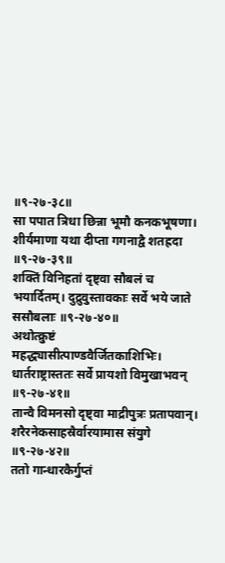॥९-२७-३८॥
सा पपात त्रिधा छिन्ना भूमौ कनकभूषणा। शीर्यमाणा यथा दीप्ता गगनाद्वै शतह्रदा ॥९-२७-३९॥
शक्तिं विनिहतां दृष्ट्वा सौबलं च भयार्दितम्। दुद्रुवुस्तावकाः सर्वे भये जाते ससौबलाः ॥९-२७-४०॥
अथोत्क्रुष्टं महद्ध्यासीत्पाण्डवैर्जितकाशिभिः। धार्तराष्ट्रास्ततः सर्वे प्रायशो विमुखाभवन् ॥९-२७-४१॥
तान्वै विमनसो दृष्ट्वा माद्रीपुत्रः प्रतापवान्। शरैरनेकसाहस्रैर्वारयामास संयुगे ॥९-२७-४२॥
ततो गान्धारकैर्गुप्तं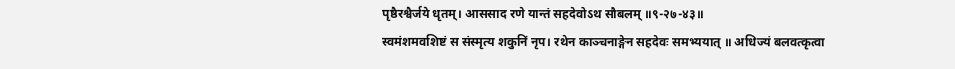पृष्ठैरश्वैर्जये धृतम्। आससाद रणे यान्तं सहदेवोऽथ सौबलम् ॥९-२७-४३॥
स्वमंशमवशिष्टं स संस्मृत्य शकुनिं नृप। रथेन काञ्चनाङ्गेन सहदेवः समभ्ययात् ॥ अधिज्यं बलवत्कृत्वा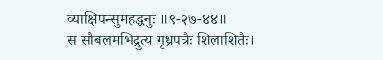व्याक्षिपन्सुमहद्धनुः ॥९-२७-४४॥
स सौबलमभिद्रुत्य गृध्रपत्रैः शिलाशितैः।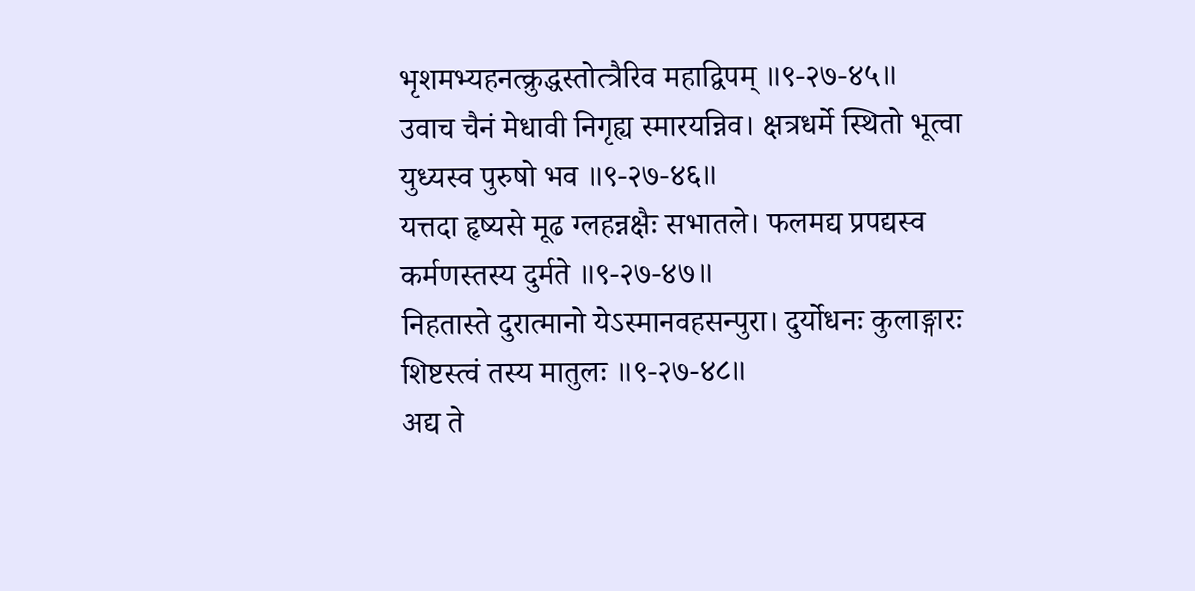भृशमभ्यहनत्क्रुद्धस्तोत्त्रैरिव महाद्विपम् ॥९-२७-४५॥
उवाच चैनं मेधावी निगृह्य स्मारयन्निव। क्षत्रधर्मे स्थितो भूत्वा युध्यस्व पुरुषो भव ॥९-२७-४६॥
यत्तदा हृष्यसे मूढ ग्लहन्नक्षैः सभातले। फलमद्य प्रपद्यस्व कर्मणस्तस्य दुर्मते ॥९-२७-४७॥
निहतास्ते दुरात्मानो येऽस्मानवहसन्पुरा। दुर्योधनः कुलाङ्गारः शिष्टस्त्वं तस्य मातुलः ॥९-२७-४८॥
अद्य ते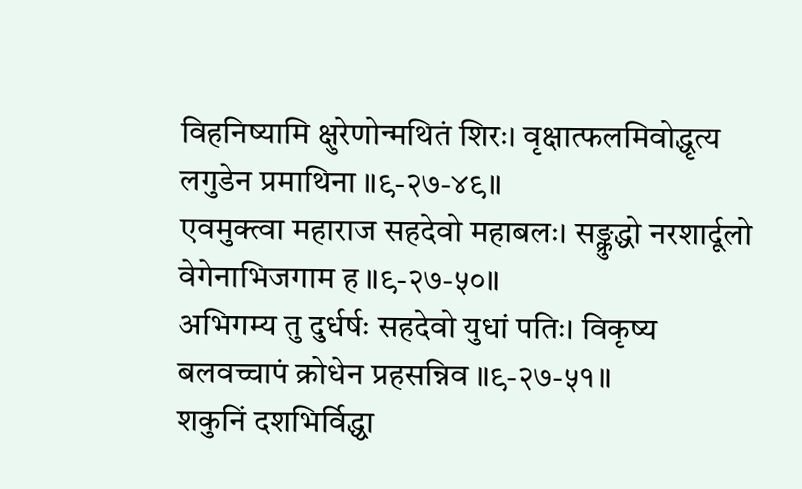विहनिष्यामि क्षुरेणोन्मथितं शिरः। वृक्षात्फलमिवोद्धृत्य लगुडेन प्रमाथिना ॥९-२७-४९॥
एवमुक्त्वा महाराज सहदेवो महाबलः। सङ्क्रुद्धो नरशार्दूलो वेगेनाभिजगाम ह ॥९-२७-५०॥
अभिगम्य तु दुर्धर्षः सहदेवो युधां पतिः। विकृष्य बलवच्चापं क्रोधेन प्रहसन्निव ॥९-२७-५१॥
शकुनिं दशभिर्विद्ध्वा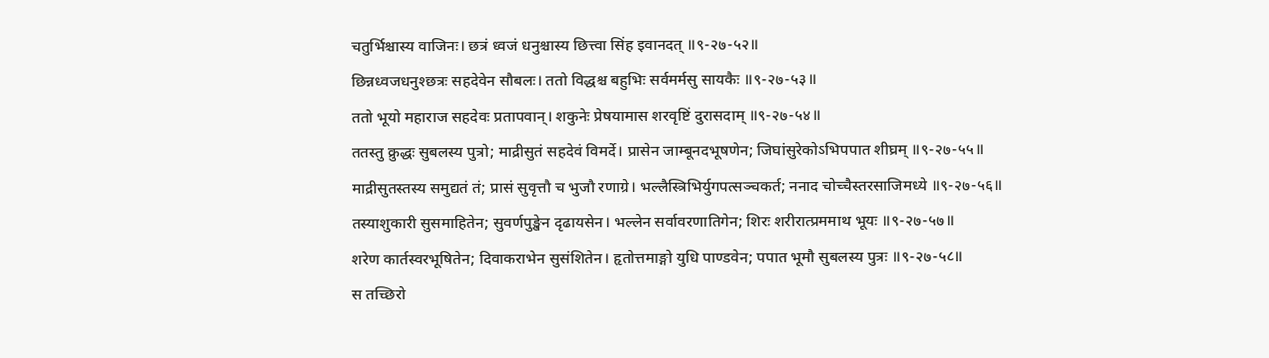चतुर्भिश्चास्य वाजिनः। छत्रं ध्वजं धनुश्चास्य छित्त्वा सिंह इवानदत् ॥९-२७-५२॥
छिन्नध्वजधनुश्छत्रः सहदेवेन सौबलः। ततो विद्धश्च बहुभिः सर्वमर्मसु सायकैः ॥९-२७-५३॥
ततो भूयो महाराज सहदेवः प्रतापवान्। शकुनेः प्रेषयामास शरवृष्टिं दुरासदाम् ॥९-२७-५४॥
ततस्तु क्रुद्धः सुबलस्य पुत्रो; माद्रीसुतं सहदेवं विमर्दे। प्रासेन जाम्बूनदभूषणेन; जिघांसुरेकोऽभिपपात शीघ्रम् ॥९-२७-५५॥
माद्रीसुतस्तस्य समुद्यतं तं; प्रासं सुवृत्तौ च भुजौ रणाग्रे। भल्लैस्त्रिभिर्युगपत्सञ्चकर्त; ननाद चोच्चैस्तरसाजिमध्ये ॥९-२७-५६॥
तस्याशुकारी सुसमाहितेन; सुवर्णपुङ्खेन दृढायसेन। भल्लेन सर्वावरणातिगेन; शिरः शरीरात्प्रममाथ भूयः ॥९-२७-५७॥
शरेण कार्तस्वरभूषितेन; दिवाकराभेन सुसंशितेन। हृतोत्तमाङ्गो युधि पाण्डवेन; पपात भूमौ सुबलस्य पुत्रः ॥९-२७-५८॥
स तच्छिरो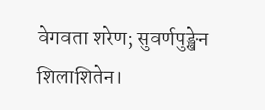वेगवता शरेण; सुवर्णपुङ्खेन शिलाशितेन।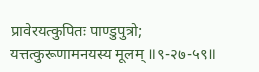प्रावेरयत्कुपितः पाण्डुपुत्रो; यत्तत्कुरूणामनयस्य मूलम् ॥९-२७-५९॥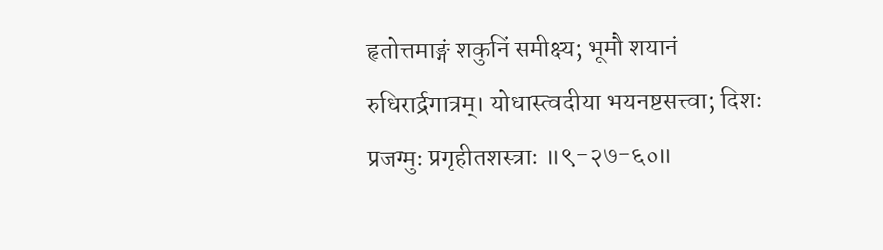हृतोत्तमाङ्गं शकुनिं समीक्ष्य; भूमौ शयानं रुधिरार्द्रगात्रम्। योधास्त्वदीया भयनष्टसत्त्वा; दिशः प्रजग्मुः प्रगृहीतशस्त्राः ॥९-२७-६०॥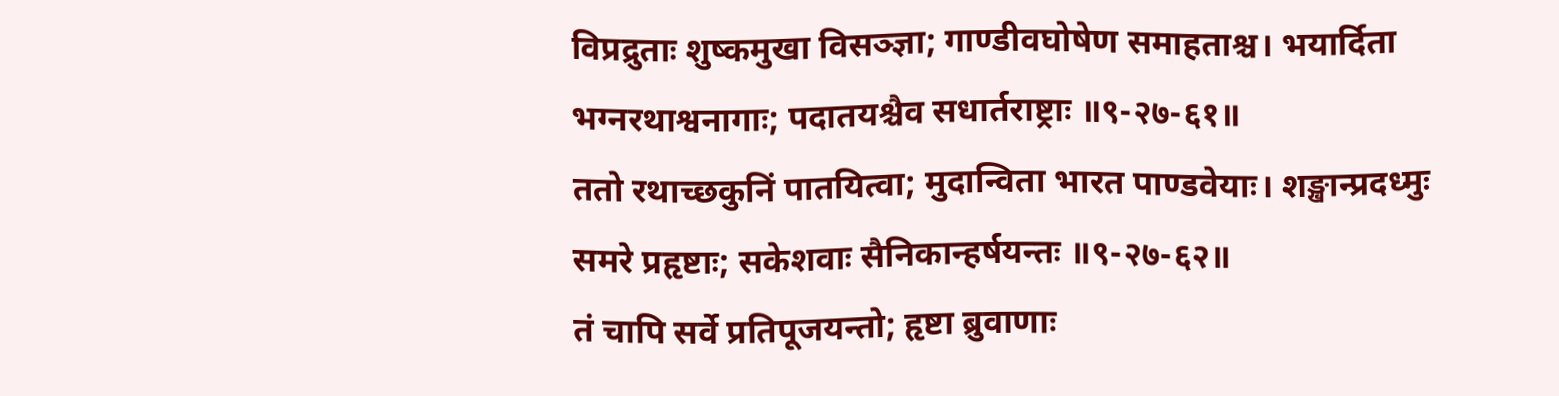विप्रद्रुताः शुष्कमुखा विसञ्ज्ञा; गाण्डीवघोषेण समाहताश्च। भयार्दिता भग्नरथाश्वनागाः; पदातयश्चैव सधार्तराष्ट्राः ॥९-२७-६१॥
ततो रथाच्छकुनिं पातयित्वा; मुदान्विता भारत पाण्डवेयाः। शङ्खान्प्रदध्मुः समरे प्रहृष्टाः; सकेशवाः सैनिकान्हर्षयन्तः ॥९-२७-६२॥
तं चापि सर्वे प्रतिपूजयन्तो; हृष्टा ब्रुवाणाः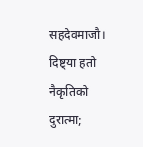सहदेवमाजौ। दिष्ट्या हतो नैकृतिको दुरात्मा;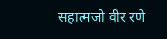सहात्मजो वीर रणे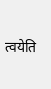त्वयेति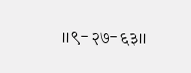॥९-२७-६३॥